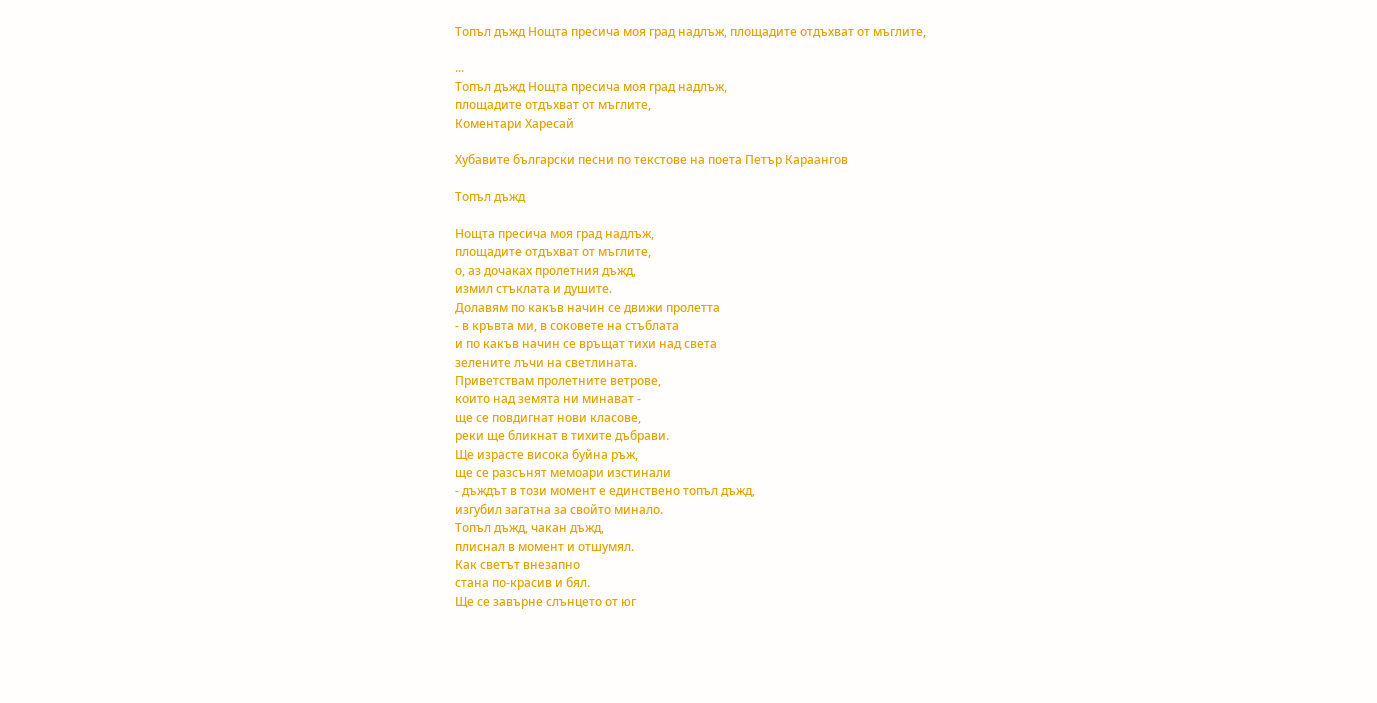Топъл дъжд Нощта пресича моя град надлъж, площадите отдъхват от мъглите,

...
Топъл дъжд Нощта пресича моя град надлъж,
площадите отдъхват от мъглите,
Коментари Харесай

Хубавите български песни по текстове на поета Петър Караангов

Топъл дъжд

Нощта пресича моя град надлъж,
площадите отдъхват от мъглите,
о, аз дочаках пролетния дъжд,
измил стъклата и душите.
Долавям по какъв начин се движи пролетта
- в кръвта ми, в соковете на стъблата
и по какъв начин се връщат тихи над света
зелените лъчи на светлината.
Приветствам пролетните ветрове,
които над земята ни минават -
ще се повдигнат нови класове,
реки ще бликнат в тихите дъбрави.
Ще израсте висока буйна ръж,
ще се разсънят мемоари изстинали
- дъждът в този момент е единствено топъл дъжд,
изгубил загатна за свойто минало.
Топъл дъжд, чакан дъжд,
плиснал в момент и отшумял.
Как светът внезапно
стана по-красив и бял.
Ще се завърне слънцето от юг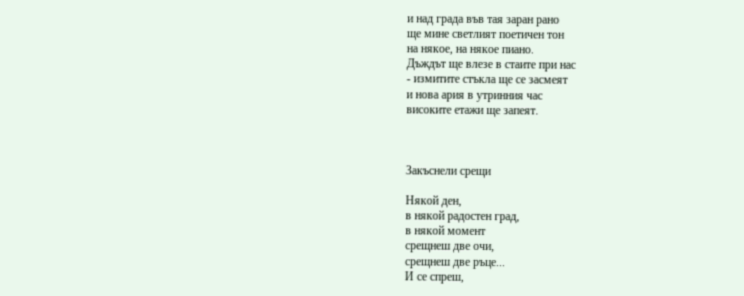и над града във тая заран рано
ще мине светлият поетичен тон
на някое, на някое пиано.
Дъждът ще влезе в стаите при нас
- измитите стъкла ще се засмеят
и нова ария в утринния час
високите етажи ще запеят.



Закъснели срещи

Някой ден,
в някой радостен град,
в някой момент
срещнеш две очи,
срещнеш две ръце...
И се спреш,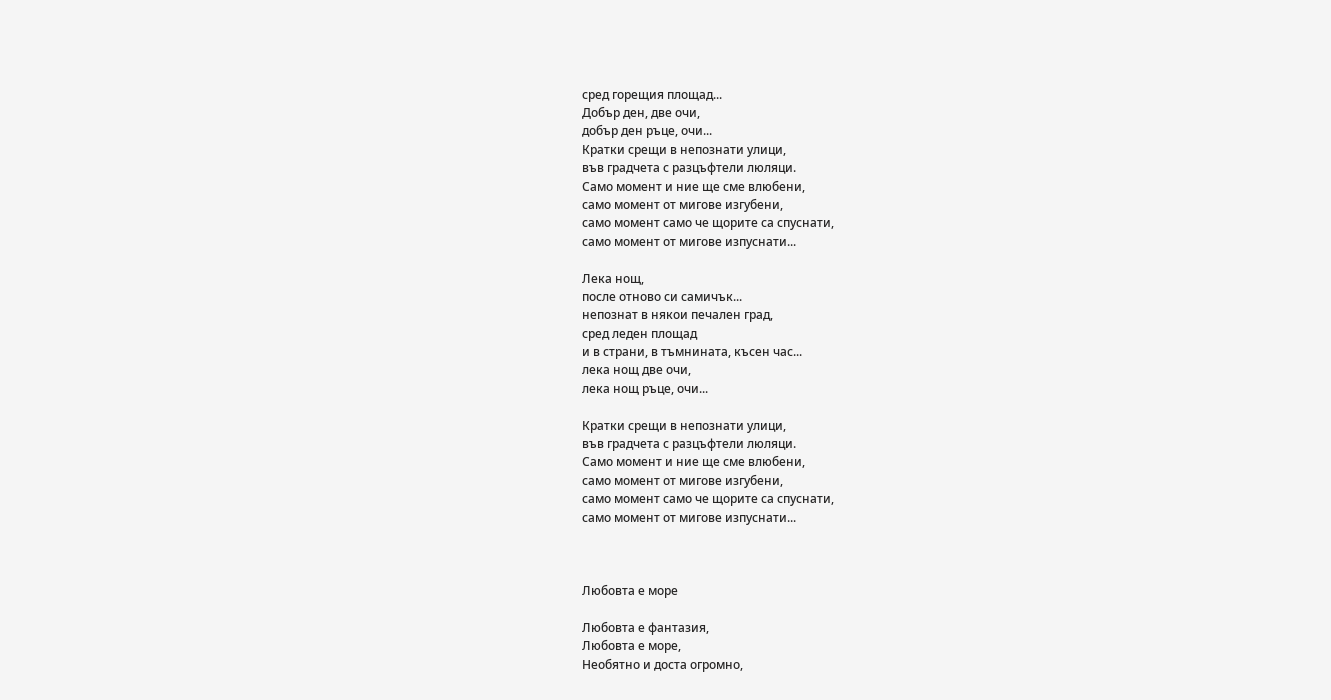сред горещия площад...
Добър ден, две очи,
добър ден ръце, очи...
Кратки срещи в непознати улици,
във градчета с разцъфтели люляци.
Само момент и ние ще сме влюбени,
само момент от мигове изгубени,
само момент само че щорите са спуснати,
само момент от мигове изпуснати...

Лека нощ,
после отново си самичък...
непознат в някои печален град,
сред леден площад
и в страни, в тъмнината, късен час...
лека нощ две очи,
лека нощ ръце, очи...

Кратки срещи в непознати улици,
във градчета с разцъфтели люляци.
Само момент и ние ще сме влюбени,
само момент от мигове изгубени,
само момент само че щорите са спуснати,
само момент от мигове изпуснати...



Любовта е море

Любовта е фантазия,
Любовта е море,
Необятно и доста огромно,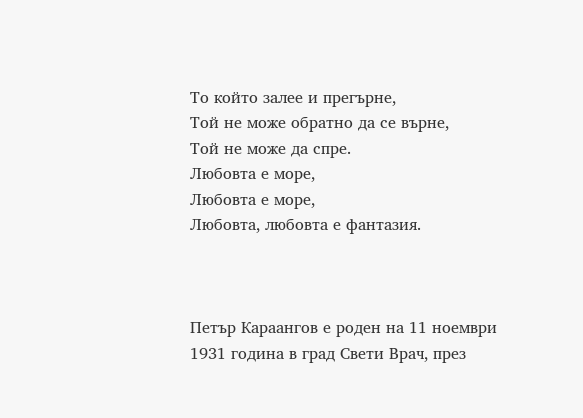То който залеe и прегърне,
Той не може обратно да се върне,
Той не може да спре.
Любовта е море,
Любовта е море,
Любовта, любовта е фантазия.



Петър Караангов е роден на 11 ноември 1931 година в град Свети Врач, през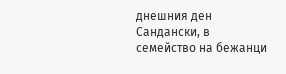днешния ден Сандански, в семейство на бежанци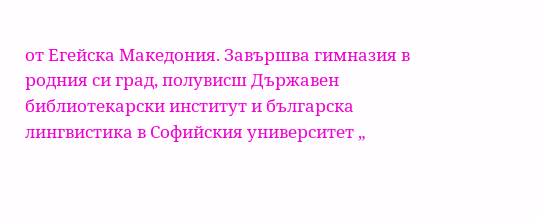от Егейска Македония. Завършва гимназия в родния си град, полувисш Държавен библиотекарски институт и българска лингвистика в Софийския университет „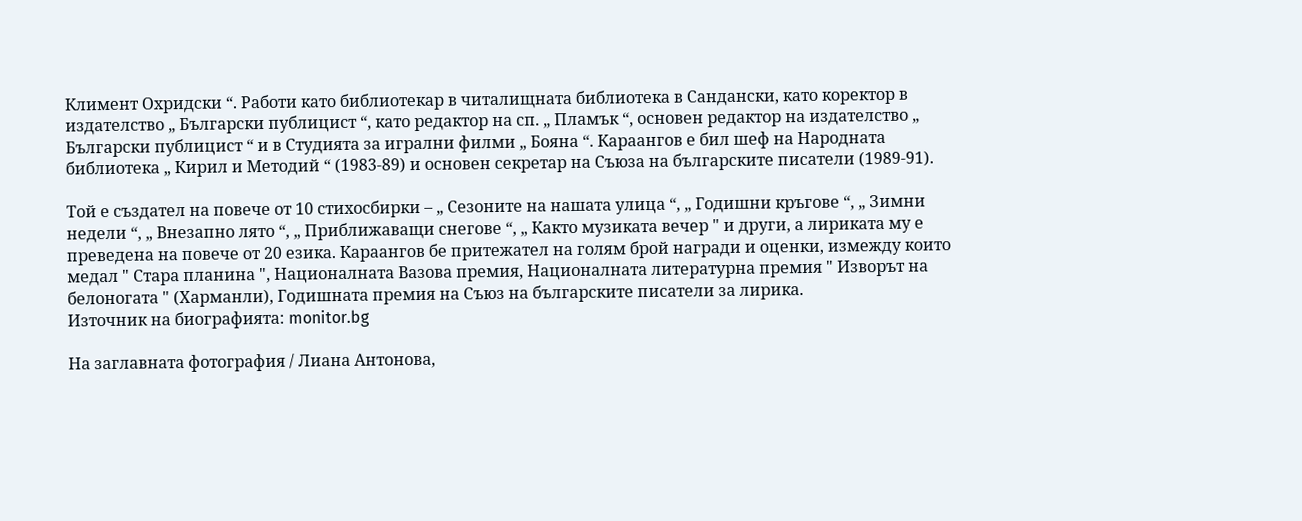Климент Охридски “. Работи като библиотекар в читалищната библиотека в Сандански, като коректор в издателство „ Български публицист “, като редактор на сп. „ Пламък “, основен редактор на издателство „ Бългaрски публицист “ и в Студията за игрални филми „ Бояна “. Караангов е бил шеф на Народната библиотека „ Кирил и Методий “ (1983-89) и основен секретар на Съюза на българските писатели (1989-91).

Той е създател на повече от 10 стихосбирки – „ Сезоните на нашата улица “, „ Годишни кръгове “, „ Зимни недели “, „ Внезапно лято “, „ Приближаващи снегове “, „ Както музиката вечер " и други, а лириката му е преведена на повече от 20 езика. Караангов бе притежател на голям брой награди и оценки, измежду които медал " Стара планина ", Националната Вазова премия, Националната литературна премия " Изворът на белоногата " (Харманли), Годишната премия на Съюз на българските писатели за лирика.
Източник на биографията: monitor.bg

На заглавната фотография / Лиана Антонова,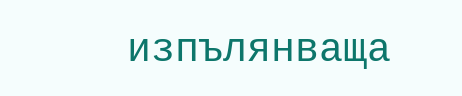изпълянваща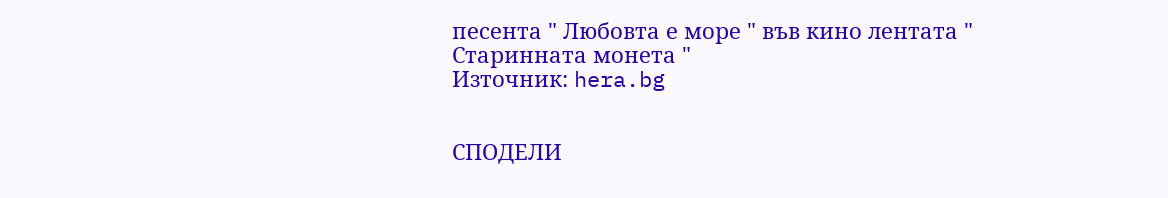песента " Любовта е море " във кино лентата " Старинната монета "
Източник: hera.bg


СПОДЕЛИ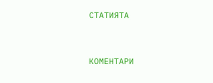СТАТИЯТА


КОМЕНТАРИ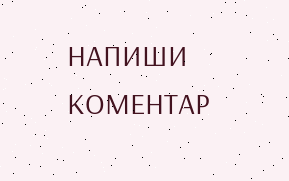НАПИШИ КОМЕНТАР